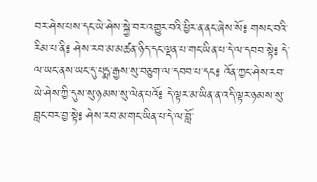བར་ཤེས་པས་དང་ཡེ་ཤེས་སྐྱེ་བར་འགྱུར་བའི་ཕྱིར་ན་ནང་ཞེས་སོ༔ གསང་བའི་རིམ་པ་ནི༔ ཤེས་རབ་མ་མཚན་ཉིད་དང་ལྡན་པ་གང་ཡིན་པ་དེ་ལ་དབབ་སྟེ༔ དེ་ལ་ཡང་ནས་ཡང་དུ་པདྨ་རྒྱས་སུ་བཅུག་ལ་དབབ་པ་དང༔ འོན་ཀྱང་ཤེས་རབ་ཡེ་ཤེས་ཀྱི་དུས་སུ་ཉམས་སུ་ལེན་པའོ༔ དེ་ལྟར་མ་ཡིན་ན་འདི་ལྟར་ཉམས་སུ་བླང་བར་བྱ་སྟེ༔ ཤེས་རབ་མ་གང་ཡིན་པ་དེ་ལ་བློ་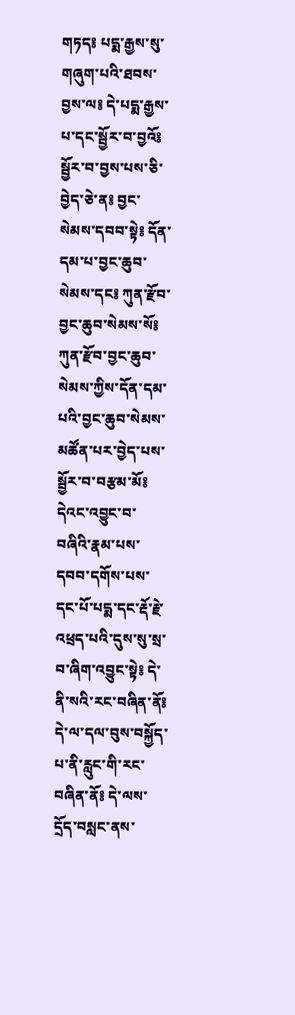གཏད༔ པདྨ་རྒྱས་སུ་གཞུག་པའི་ཐབས་བྱས་ལ༔ དེ་པདྨ་རྒྱས་པ་དང་སྦྱོར་བ་བྱའོ༔ སྦྱོར་བ་བྱས་པས་ཅི་བྱེད་ཅེ་ན༔ བྱང་སེམས་དབབ་སྟེ༔ དོན་དམ་པ་བྱང་ཆུབ་སེམས་དང༔ ཀུན་རྫོབ་བྱང་ཆུབ་སེམས་སོ༔ ཀུན་རྫོབ་བྱང་ཆུབ་སེམས་ཀྱིས་དོན་དམ་པའི་བྱང་ཆུབ་སེམས་མཚོན་པར་བྱེད་པས་སྦྱོར་བ་བརྩམ་མོ༔ དེའང་འབྱུང་བ་བཞིའི་རྣམ་པས་དབབ་དགོས་པས་དང་པོ་པདྨ་དང་རྡོ་རྗེ་འཕྲད་པའི་དུས་སུ་སྲ་བ་ཞིག་འབྱུང་སྟེ༔ དེ་ནི་སའི་རང་བཞིན་ནོ༔ དེ་ལ་དལ་བུས་བསྐྱོད་པ་ནི་རླུང་གི་རང་བཞིན་ནོ༔ དེ་ལས་དྲོད་བསླང་ནས་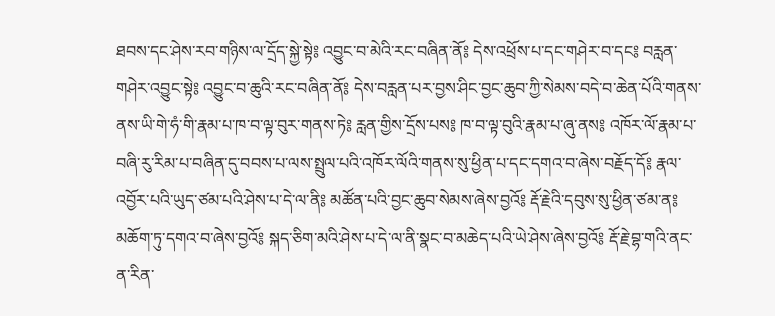ཐབས་དང་ཤེས་རབ་གཉིས་ལ་དྲོད་སྐྱེ་སྟེ༔ འབྱུང་བ་མེའི་རང་བཞིན་ནོ༔ དེས་འཕྲོས་པ་དང་གཤེར་བ་དང༔ བརླན་གཤེར་འབྱུང་སྟེ༔ འབྱུང་བ་ཆུའི་རང་བཞིན་ནོ༔ དེས་བརླན་པར་བྱས་ཤིང་བྱང་ཆུབ་ཀྱི་སེམས་བདེ་བ་ཆེན་པོའི་གནས་ནས་ཡི་གེ་ཧཾ་གི་རྣམ་པ་ཁ་བ་ལྟ་བུར་གནས་ཏེ༔ རླན་གྱིས་དྲོས་པས༔ ཁ་བ་ལྟ་བུའི་རྣམ་པ་ཞུ་ནས༔ འཁོར་ལོ་རྣམ་པ་བཞི་རུ་རིམ་པ་བཞིན་དུ་བབས་པ་ལས་སྤྲུལ་པའི་འཁོར་ལོའི་གནས་སུ་ཕྱིན་པ་དང་དགའ་བ་ཞེས་བརྗོད་དོ༔ རྣལ་འབྱོར་པའི་ཡུད་ཙམ་པའི་ཤེས་པ་དེ་ལ་ནི༔ མཚོན་པའི་བྱང་ཆུབ་སེམས་ཞེས་བྱའོ༔ རྡོ་རྗེའི་དབུས་སུ་ཕྱིན་ཙམ་ན༔ མཆོག་ཏུ་དགའ་བ་ཞེས་བྱའོ༔ སྐད་ཅིག་མའི་ཤེས་པ་དེ་ལ་ནི་སྣང་བ་མཆེད་པའི་ཡེ་ཤེས་ཞེས་བྱའོ༔ རྡོ་རྗེ་བྷ་གའི་ནང་ན་རིན་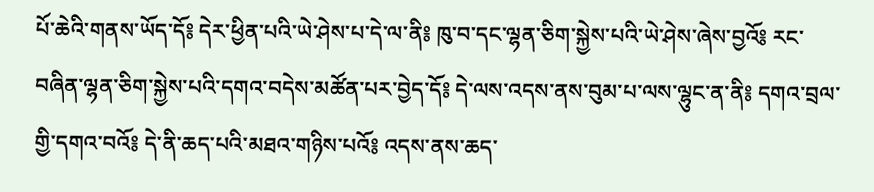པོ་ཆེའི་གནས་ཡོད་དོ༔ དེར་ཕྱིན་པའི་ཡེ་ཤེས་པ་དེ་ལ་ནི༔ ཁུ་བ་དང་ལྷན་ཅིག་སྐྱེས་པའི་ཡེ་ཤེས་ཞེས་བྱའོ༔ རང་བཞིན་ལྷན་ཅིག་སྐྱེས་པའི་དགའ་བདེས་མཚོན་པར་བྱེད་དོ༔ དེ་ལས་འདས་ནས་བུམ་པ་ལས་ལྷུང་ན་ནི༔ དགའ་བྲལ་གྱི་དགའ་བའོ༔ དེ་ནི་ཆད་པའི་མཐའ་གཉིས་པའོ༔ འདས་ནས་ཆད་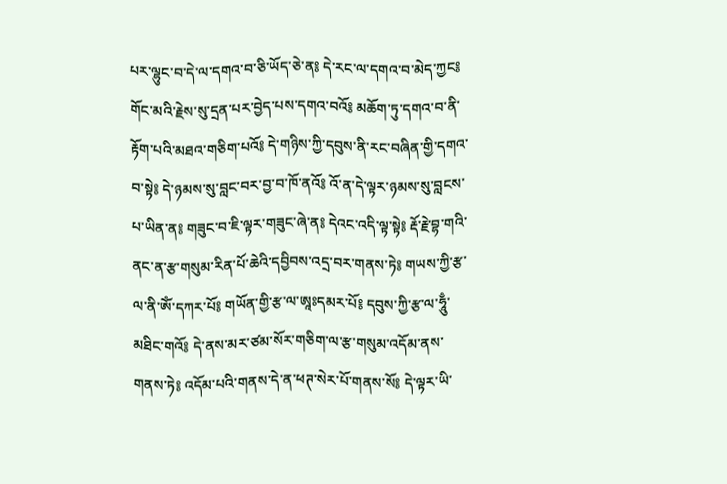པར་ལྷུང་བ་དེ་ལ་དགའ་བ་ཅི་ཡོད་ཅེ་ན༔ དེ་རང་ལ་དགའ་བ་མེད་ཀྱང༔ གོང་མའི་རྗེས་སུ་དྲན་པར་བྱེད་པས་དགའ་བའོ༔ མཆོག་ཏུ་དགའ་བ་ནི་རྟོག་པའི་མཐའ་གཅིག་པའོ༔ དེ་གཉིས་ཀྱི་དབུས་ནི་རང་བཞིན་གྱི་དགའ་བ་སྟེ༔ དེ་ཉམས་སུ་བླང་བར་བྱ་བ་ཁོ་ནའོ༔ འོ་ན་དེ་ལྟར་ཉམས་སུ་བླངས་པ་ཡིན་ན༔ གཟུང་བ་ཇི་ལྟར་གཟུང་ཞེ་ན༔ དེའང་འདི་ལྟ་སྟེ༔ རྡོ་རྗེ་བྷ་གའི་ནང་ན་རྩ་གསུམ་རིན་པོ་ཆེའི་དབྱིབས་འདྲ་བར་གནས་ཏེ༔ གཡས་ཀྱི་རྩ་ལ་ནི་ཨོཾ་དཀར་པོ༔ གཡོན་གྱི་རྩ་ལ་ཨཱཿདམར་པོ༔ དབུས་ཀྱི་རྩ་ལ་ཧཱུྃ་མཐིང་གའོ༔ དེ་ནས་མར་ཙམ་སོར་གཅིག་ལ་རྩ་གསུམ་འདོམ་ནས་གནས་ཏེ༔ འདོམ་པའི་གནས་དེ་ན་ཕཊ་སེར་པོ་གནས་སོ༔ དེ་ལྟར་ཡི་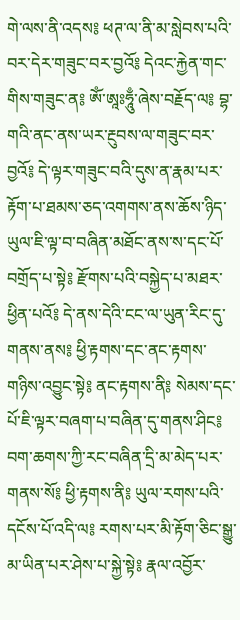གེ་ལས་ནི་འདས༔ ཕཊ་ལ་ནི་མ་སླེབས་པའི་བར་དེར་གཟུང་བར་བྱའོ༔ དེའང་རྐྱེན་གང་གིས་གཟུང་ན༔ ཨོཾ་ཨཱཿཧཱུྃ་ཞེས་བརྗོད་ལ༔ བྷ་གའི་ནང་ནས་ཡར་རྔུབས་ལ་གཟུང་བར་བྱའོ༔ དེ་ལྟར་གཟུང་བའི་དུས་ན་རྣམ་པར་རྟོག་པ་ཐམས་ཅད་འགགས་ནས་ཆོས་ཉིད་ཡུལ་ཇི་ལྟ་བ་བཞིན་མཐོང་ནས་ས་དང་པོ་བགྲོད་པ་སྟེ༔ རྫོགས་པའི་བསྐྱེད་པ་མཐར་ཕྱིན་པའོ༔ དེ་ནས་དེའི་ངང་ལ་ཡུན་རིང་དུ་གནས་ནས༔ ཕྱི་རྟགས་དང་ནང་རྟགས་གཉིས་འབྱུང་སྟེ༔ ནང་རྟགས་ནི༔ སེམས་དང་པོ་ཇི་ལྟར་བཞག་པ་བཞིན་དུ་གནས་ཤིང༔ བག་ཆགས་ཀྱི་རང་བཞིན་དྲི་མ་མེད་པར་གནས་སོ༔ ཕྱི་རྟགས་ནི༔ ཡུལ་རགས་པའི་དངོས་པོ་འདི་ལ༔ རགས་པར་མི་རྟོག་ཅིང་སྒྱུ་མ་ཡིན་པར་ཤེས་པ་སྐྱེ་སྟེ༔ རྣལ་འབྱོར་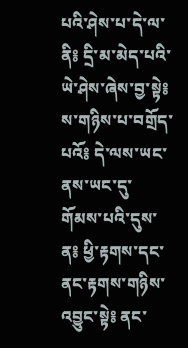པའི་ཤེས་པ་དེ་ལ་ནི༔ དྲི་མ་མེད་པའི་ཡེ་ཤེས་ཞེས་བྱ་སྟེ༔ ས་གཉིས་པ་བགྲོད་པའོ༔ དེ་ལས་ཡང་ནས་ཡང་དུ་གོམས་པའི་དུས་ན༔ ཕྱི་རྟགས་དང་ནང་རྟགས་གཉིས་འབྱུང་སྟེ༔ ནང་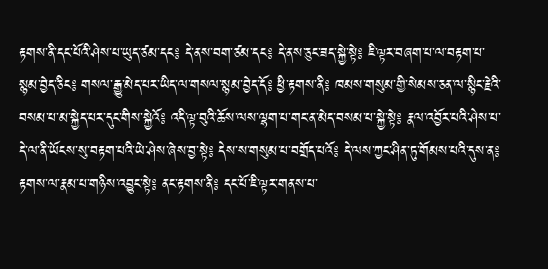རྟགས་ནི་དང་པོའི་ཤེས་པ་ཡུད་ཙམ་དང༔ དེ་ནས་བག་ཙམ་དང༔ དེ་ནས་ཅུང་ཟད་སྐྱེ་སྟེ༔ ཇི་ལྟར་བཞག་པ་ལ་བརྟག་པ་སྙམ་བྱེད་ཅིང༔ གསལ་རྒྱུ་མེད་པར་ཡིད་ལ་གསལ་སྙམ་བྱེད་དོ༔ ཕྱི་རྟགས་ནི༔ ཁམས་གསུམ་གྱི་སེམས་ཅན་ལ་སྙིང་རྗེའི་བསམ་པ་མ་སྐྱེད་པར་དུང་གིས་སྐྱེའོ༔ འདི་ལྟ་བུའི་ཆོས་ལས་ལྷག་པ་གང་ན་མེད་བསམ་པ་སྐྱེ་སྟེ༔ རྣལ་འབྱོར་པའི་ཤེས་པ་དེ་ལ་ནི་ཡོངས་སུ་བརྟག་པའི་ཡེ་ཤེས་ཞེས་བྱ་སྟེ༔ དེས་ས་གསུམ་པ་བགྲོད་པའོ༔ དེ་ལས་ཀྱང་ཤིན་ཏུ་གོམས་པའི་དུས་ན༔ རྟགས་ལ་རྣམ་པ་གཉིས་འབྱུང་སྟེ༔ ནང་རྟགས་ནི༔ དང་པོ་ཇི་ལྟར་གནས་པ་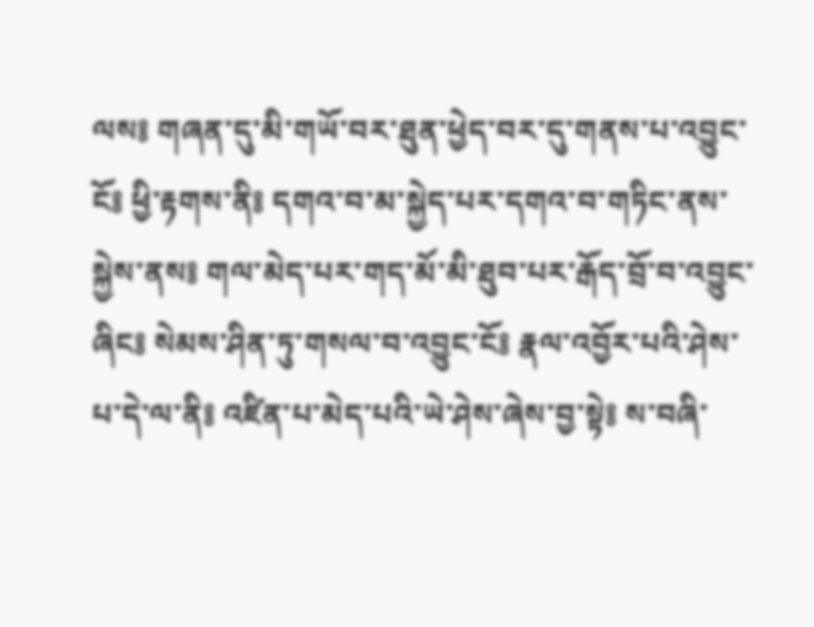ལས༔ གཞན་དུ་མི་གཡོ་བར་ཐུན་ཕྱེད་བར་དུ་གནས་པ་འབྱུང་ངོ༔ ཕྱི་རྟགས་ནི༔ དགའ་བ་མ་སྐྱེད་པར་དགའ་བ་གཏིང་ནས་སྐྱེས་ནས༔ གལ་མེད་པར་གད་མོ་མི་ཐུབ་པར་རྒོད་བྲོ་བ་འབྱུང་ཞིང༔ སེམས་ཤིན་ཏུ་གསལ་བ་འབྱུང་ངོ༔ རྣལ་འབྱོར་པའི་ཤེས་པ་དེ་ལ་ནི༔ འཛིན་པ་མེད་པའི་ཡེ་ཤེས་ཞེས་བྱ་སྟེ༔ ས་བཞི་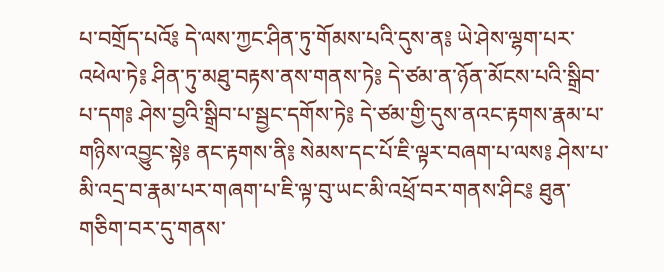པ་བགྲོད་པའོ༔ དེ་ལས་ཀྱང་ཤིན་ཏུ་གོམས་པའི་དུས་ན༔ ཡེ་ཤེས་ལྷག་པར་འཕེལ་ཏེ༔ ཤིན་ཏུ་མཐུ་བརྟས་ནས་གནས་ཏེ༔ དེ་ཙམ་ན་ཉོན་མོངས་པའི་སྒྲིབ་པ་དག༔ ཤེས་བྱའི་སྒྲིབ་པ་སྦྱང་དགོས་ཏེ༔ དེ་ཙམ་གྱི་དུས་ནའང་རྟགས་རྣམ་པ་གཉིས་འབྱུང་སྟེ༔ ནང་རྟགས་ནི༔ སེམས་དང་པོ་ཇི་ལྟར་བཞག་པ་ལས༔ ཤེས་པ་མི་འདྲ་བ་རྣམ་པར་གཞག་པ་ཇི་ལྟ་བུ་ཡང་མི་འཕྲོ་བར་གནས་ཤིང༔ ཐུན་གཅིག་བར་དུ་གནས་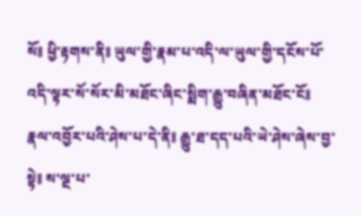སོ༔ ཕྱི་རྟགས་ནི༔ ཡུལ་གྱི་རྣམ་པ་འདི་ལ་ཡུལ་གྱི་དངོས་པོ་འདི་ལྟར་སོ་སོར་མི་མཐོང་ཞིང་སྨིག་རྒྱུ་བཞིན་མཐོང་ངོ༔ རྣལ་འབྱོར་པའི་ཤེས་པ་དེ་ནི༔ རྒྱུ་ཐ་དད་པའི་ཡེ་ཤེས་ཞེས་བྱ་སྟེ༔ ས་ལྔ་པ་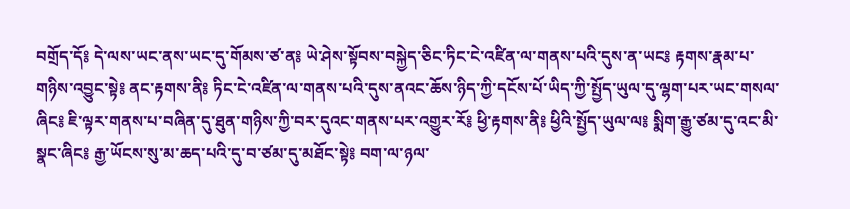བགྲོད་དོ༔ དེ་ལས་ཡང་ནས་ཡང་དུ་གོམས་ཙ་ན༔ ཡེ་ཤེས་སྟོབས་བསྐྱེད་ཅིང་ཏིང་ངེ་འཛིན་ལ་གནས་པའི་དུས་ན་ཡང༔ རྟགས་རྣམ་པ་གཉིས་འབྱུང་སྟེ༔ ནང་རྟགས་ནི༔ ཏིང་ངེ་འཛིན་ལ་གནས་པའི་དུས་ནའང་ཆོས་ཉིད་ཀྱི་དངོས་པོ་ཡིད་ཀྱི་སྤྱོད་ཡུལ་དུ་ལྷག་པར་ཡང་གསལ་ཞིང༔ ཇི་ལྟར་གནས་པ་བཞིན་དུ་ཐུན་གཉིས་ཀྱི་བར་དུའང་གནས་པར་འགྱུར་རོ༔ ཕྱི་རྟགས་ནི༔ ཕྱིའི་སྤྱོད་ཡུལ་ལ༔ སྨིག་རྒྱུ་ཙམ་དུ་འང་མི་སྣང་ཞིང༔ རྒྱ་ཡོངས་སུ་མ་ཆད་པའི་དུ་བ་ཙམ་དུ་མཐོང་སྟེ༔ བག་ལ་ཉལ་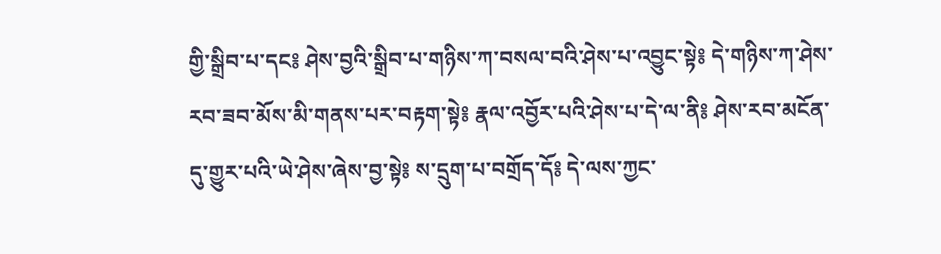གྱི་སྒྲིབ་པ་དང༔ ཤེས་བྱའི་སྒྲིབ་པ་གཉིས་ཀ་བསལ་བའི་ཤེས་པ་འབྱུང་སྟེ༔ དེ་གཉིས་ཀ་ཤེས་རབ་ཟབ་མོས་མི་གནས་པར་བརྟག་སྟེ༔ རྣལ་འབྱོར་པའི་ཤེས་པ་དེ་ལ་ནི༔ ཤེས་རབ་མངོན་དུ་གྱུར་པའི་ཡེ་ཤེས་ཞེས་བྱ་སྟེ༔ ས་དྲུག་པ་བགྲོད་དོ༔ དེ་ལས་ཀྱང་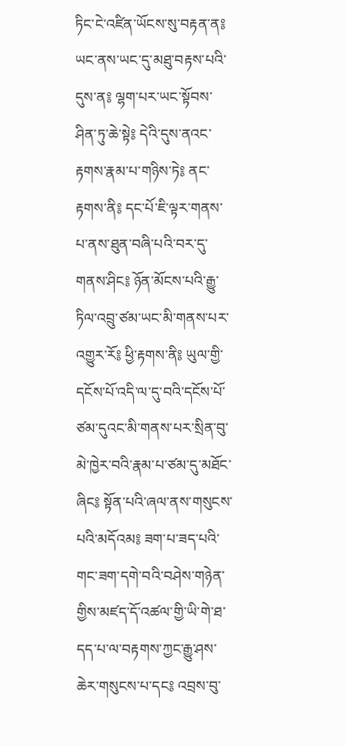ཏིང་ངེ་འཛིན་ཡོངས་སུ་བརྟན་ན༔ ཡང་ནས་ཡང་དུ་མཐུ་བརྟས་པའི་དུས་ན༔ ལྷག་པར་ཡང་སྟོབས་ཤིན་ཏུ་ཆེ་སྟེ༔ དེའི་དུས་ནའང་རྟགས་རྣམ་པ་གཉིས་ཏེ༔ ནང་རྟགས་ནི༔ དང་པོ་ཇི་ལྟར་གནས་པ་ནས་ཐུན་བཞི་པའི་བར་དུ་གནས་ཤིང༔ ཉོན་མོངས་པའི་རྒྱུ་ཏིལ་འབྲུ་ཙམ་ཡང་མི་གནས་པར་འགྱུར་རོ༔ ཕྱི་རྟགས་ནི༔ ཡུལ་གྱི་དངོས་པོ་འདི་ལ་དུ་བའི་དངོས་པོ་ཙམ་དུའང་མི་གནས་པར་སྲིན་བུ་མེ་ཁྱེར་བའི་རྣམ་པ་ཙམ་དུ་མཐོང་ཞིང༔ སྟོན་པའི་ཞལ་ནས་གསུངས་པའི་མདོའམ༔ ཟག་པ་ཟད་པའི་གང་ཟག་དགེ་བའི་བཤེས་གཉེན་གྱིས་མཛད་དོ་འཚལ་གྱི་ཡི་གེ་ཐ་དད་པ་ལ་བརྟགས་ཀྱང་རྒྱུ་ཤས་ཆེར་གསུངས་པ་དང༔ འབྲས་བུ་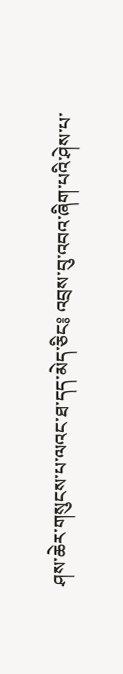ཤས་ཆེར་གསུངས་པ་ལའང་ཐ་དད་མེད་ཅིང༔ འབྲས་བུ་འབའ་ཞིག་པའི་ཤེས་པ་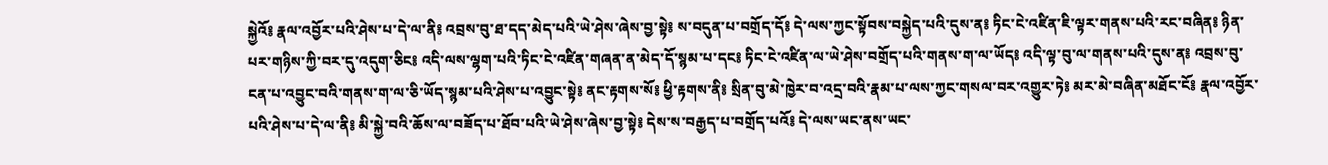སྐྱེའོ༔ རྣལ་འབྱོར་པའི་ཤེས་པ་དེ་ལ་ནི༔ འབྲས་བུ་ཐ་དད་མེད་པའི་ཡེ་ཤེས་ཞེས་བྱ་སྟེ༔ ས་བདུན་པ་བགྲོད་དོ༔ དེ་ལས་ཀྱང་སྟོབས་བསྐྱེད་པའི་དུས་ན༔ ཏིང་ངེ་འཛིན་ཇི་ལྟར་གནས་པའི་རང་བཞིན༔ ཉིན་པར་གཉིས་ཀྱི་བར་དུ་འདུག་ཅིང༔ འདི་ལས་ལྷག་པའི་ཏིང་ངེ་འཛིན་གཞན་ན་མེད་དོ་སྙམ་པ་དང༔ ཏིང་ངེ་འཛིན་ལ་ཡེ་ཤེས་བགྲོད་པའི་གནས་ག་ལ་ཡོད༔ འདི་ལྟ་བུ་ལ་གནས་པའི་དུས་ན༔ འབྲས་བུ་ངན་པ་འབྱུང་བའི་གནས་ག་ལ་ཅི་ཡོད་སྙམ་པའི་ཤེས་པ་འབྱུང་སྟེ༔ ནང་རྟགས་སོ༔ ཕྱི་རྟགས་ནི༔ སྲིན་བུ་མེ་ཁྱེར་བ་འདྲ་བའི་རྣམ་པ་ལས་ཀྱང་གསལ་བར་འགྱུར་ཏེ༔ མར་མེ་བཞིན་མཐོང་ངོ༔ རྣལ་འབྱོར་པའི་ཤེས་པ་དེ་ལ་ནི༔ མི་སྐྱེ་བའི་ཆོས་ལ་བཟོད་པ་ཐོབ་པའི་ཡེ་ཤེས་ཞེས་བྱ་སྟེ༔ དེས་ས་བརྒྱད་པ་བགྲོད་པའོ༔ དེ་ལས་ཡང་ནས་ཡང་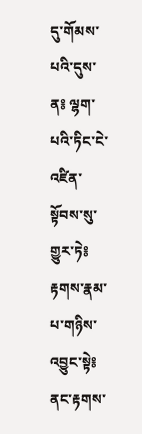དུ་གོམས་པའི་དུས་ན༔ ལྷག་པའི་ཏིང་ངེ་འཛིན་སྟོབས་སུ་གྱུར་ཏེ༔ རྟགས་རྣམ་པ་གཉིས་འབྱུང་སྟེ༔ ནང་རྟགས་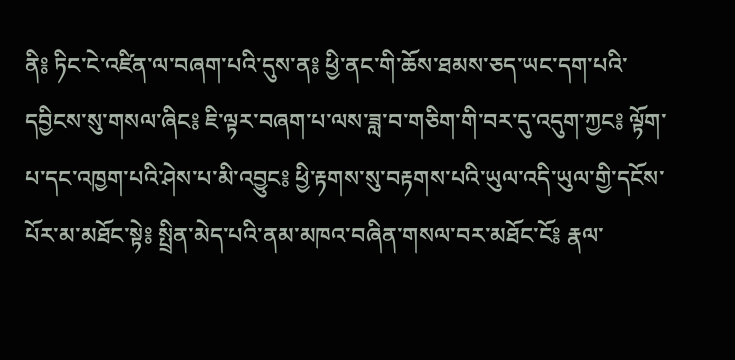ནི༔ ཏིང་ངེ་འཛིན་ལ་བཞག་པའི་དུས་ན༔ ཕྱི་ནང་གི་ཆོས་ཐམས་ཅད་ཡང་དག་པའི་དབྱིངས་སུ་གསལ་ཞིང༔ ཇི་ལྟར་བཞག་པ་ལས་ཟླ་བ་གཅིག་གི་བར་དུ་འདུག་ཀྱང༔ ལྟོག་པ་དང་འཁྱག་པའི་ཤེས་པ་མི་འབྱུང༔ ཕྱི་རྟགས་སུ་བརྟགས་པའི་ཡུལ་འདི་ཡུལ་གྱི་དངོས་པོར་མ་མཐོང་སྟེ༔ སྤྲིན་མེད་པའི་ནམ་མཁའ་བཞིན་གསལ་བར་མཐོང་ངོ༔ རྣལ་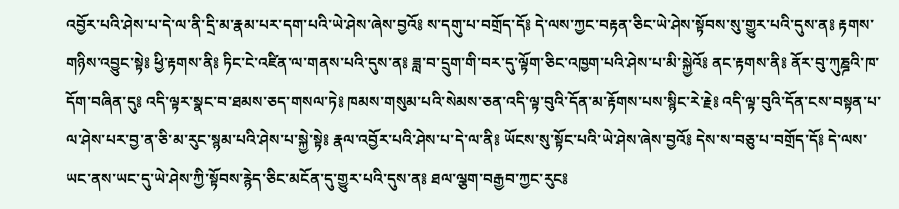འབྱོར་པའི་ཤེས་པ་དེ་ལ་ནི་དྲི་མ་རྣམ་པར་དག་པའི་ཡེ་ཤེས་ཞེས་བྱའོ༔ ས་དགུ་པ་བགྲོད་དོ༔ དེ་ལས་ཀྱང་བརྟན་ཅིང་ཡེ་ཤེས་སྟོབས་སུ་གྱུར་པའི་དུས་ན༔ རྟགས་གཉིས་འབྱུང་སྟེ༔ ཕྱི་རྟགས་ནི༔ ཏིང་ངེ་འཛིན་ལ་གནས་པའི་དུས་ན༔ ཟླ་བ་དྲུག་གི་བར་དུ་ལྟོག་ཅིང་འཁྱག་པའི་ཤེས་པ་མི་སྐྱེའོ༔ ནང་རྟགས་ནི༔ ནོར་བུ་ཀུཎྜའི་ཁ་དོག་བཞིན་དུ༔ འདི་ལྟར་སྣང་བ་ཐམས་ཅད་གསལ་ཏེ༔ ཁམས་གསུམ་པའི་སེམས་ཅན་འདི་ལྟ་བུའི་དོན་མ་རྟོགས་པས་སྙིང་རེ་རྗེ༔ འདི་ལྟ་བུའི་དོན་ངས་བསྟན་པ་ལ་ཤེས་པར་བྱ་ན་ཅི་མ་རུང་སྙམ་པའི་ཤེས་པ་སྐྱེ་སྟེ༔ རྣལ་འབྱོར་པའི་ཤེས་པ་དེ་ལ་ནི༔ ཡོངས་སུ་སྟོང་པའི་ཡེ་ཤེས་ཞེས་བྱའོ༔ དེས་ས་བཅུ་པ་བགྲོད་དོ༔ དེ་ལས་ཡང་ནས་ཡང་དུ་ཡེ་ཤེས་ཀྱི་སྟོབས་རྙེད་ཅིང་མངོན་དུ་གྱུར་པའི་དུས་ན༔ ཐལ་ལྕག་བརྒྱབ་ཀྱང་རུང༔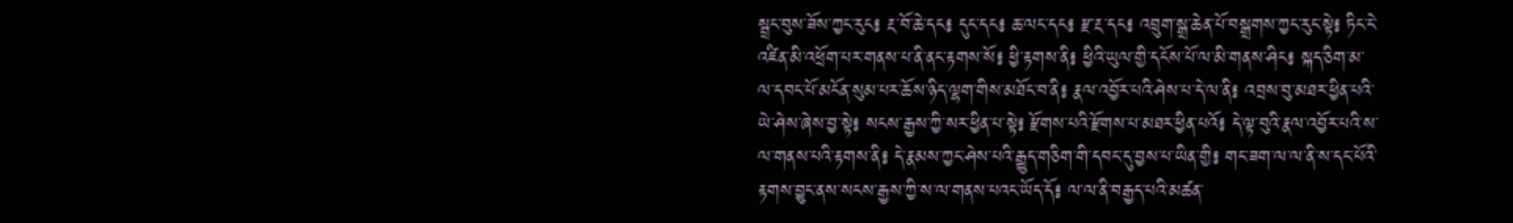སྦྲང་བུས་ཟོས་ཀྱང་རུང༔ རྔ་བོ་ཆེ་དང༔ དུང་དང༔ ཆ་ལང་དང༔ རྫ་རྔ་དང༔ འབྲུག་སྒྲ་ཆེན་པོ་བསྒྲགས་ཀྱང་རུང་སྟེ༔ ཏིང་ངེ་འཛིན་མི་འཕྲོག་པར་གནས་པ་ནི་ནང་རྟགས་སོ༔ ཕྱི་རྟགས་ནི༔ ཕྱིའི་ཡུལ་གྱི་དངོས་པོ་ལ་མི་གནས་ཤིང༔ སྐད་ཅིག་མ་ལ་དབང་པོ་མངོན་སུམ་པར་ཆོས་ཉིད་ལྷག་གིས་མཐོང་བ་ནི༔ རྣལ་འབྱོར་པའི་ཤེས་པ་དེ་ལ་ནི༔ འབྲས་བུ་མཐར་ཕྱིན་པའི་ཡེ་ཤེས་ཞེས་བྱ་སྟེ༔ སངས་རྒྱས་ཀྱི་སར་ཕྱིན་པ་སྟེ༔ རྫོགས་པའི་རྫོགས་པ་མཐར་ཕྱིན་པའོ༔ དེ་ལྟ་བུའི་རྣལ་འབྱོར་པའི་ས་ལ་གནས་པའི་རྟགས་ནི༔ དེ་རྣམས་ཀྱང་ཤེས་པའི་རྒྱུད་གཅིག་གི་དབང་དུ་བྱས་པ་ཡིན་གྱི༔ གང་ཟག་ལ་ལ་ནི་ས་དང་པོའི་རྟགས་བྱུང་ནས་སངས་རྒྱས་ཀྱི་ས་ལ་གནས་པའང་ཡོད་དོ༔ ལ་ལ་ནི་བརྒྱད་པའི་མཚན་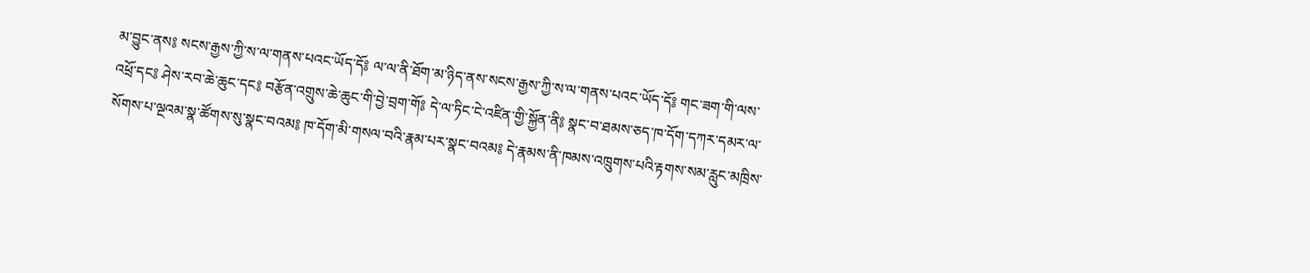མ་བྱུང་ནས༔ སངས་རྒྱས་ཀྱི་ས་ལ་གནས་པའང་ཡོད་དོ༔ ལ་ལ་ནི་ཐོག་མ་ཉིད་ནས་སངས་རྒྱས་ཀྱི་ས་ལ་གནས་པའང་ཡོད་དོ༔ གང་ཟག་གི་ལས་འཕྲོ་དང༔ ཤེས་རབ་ཆེ་ཆུང་དང༔ བརྩོན་འགྲུས་ཆེ་ཆུང་གི་བྱེ་བྲག་གོ༔ དེ་ལ་ཏིང་ངེ་འཛིན་གྱི་སྐྱོན་ནི༔ སྣང་བ་ཐམས་ཅད་ཁ་དོག་དཀར་དམར་ལ་སོགས་པ་ལྔའམ་སྣ་ཚོགས་སུ་སྣང་བའམ༔ ཁ་དོག་མི་གསལ་བའི་རྣམ་པར་སྣང་བའམ༔ དེ་རྣམས་ནི་ཁམས་འཁྲུགས་པའི་རྟགས་སམ་རླུང་མཁྲིས་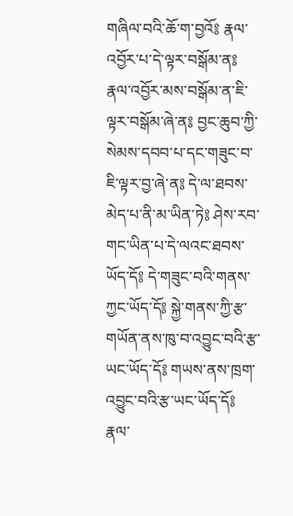གཞིལ་བའི་ཆོ་ག་བྱའོ༔ རྣལ་འབྱོར་པ་དེ་ལྟར་བསྒོམ་ན༔ རྣལ་འབྱོར་མས་བསྒོམ་ན་ཇི་ལྟར་བསྒོམ་ཞེ་ན༔ བྱང་ཆུབ་ཀྱི་སེམས་དབབ་པ་དང་གཟུང་བ་ཇི་ལྟར་བྱ་ཞེ་ན༔ དེ་ལ་ཐབས་མེད་པ་ནི་མ་ཡིན་ཏེ༔ ཤེས་རབ་གང་ཡིན་པ་དེ་ལའང་ཐབས་ཡོད་དོ༔ དེ་གཟུང་བའི་གནས་ཀྱང་ཡོད་དོ༔ སྐྱེ་གནས་ཀྱི་རྩ་གཡོན་ནས་ཁུ་བ་འབྱུང་བའི་རྩ་ཡང་ཡོད་དོ༔ གཡས་ནས་ཁྲག་འབྱུང་བའི་རྩ་ཡང་ཡོད་དོ༔ རྣལ་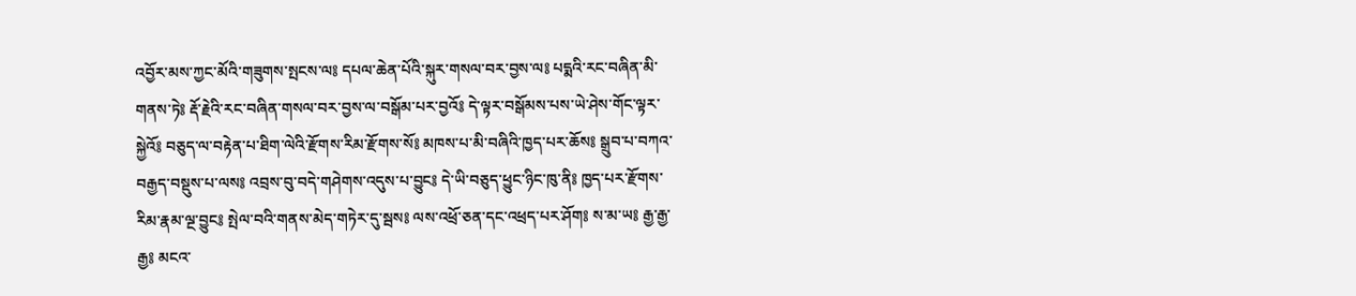འབྱོར་མས་ཀྱང་མོའི་གཟུགས་སྤངས་ལ༔ དཔལ་ཆེན་པོའི་སྐུར་གསལ་བར་བྱས་ལ༔ པདྨའི་རང་བཞིན་མི་གནས་ཏེ༔ རྡོ་རྗེའི་རང་བཞིན་གསལ་བར་བྱས་ལ་བསྒོམ་པར་བྱའོ༔ དེ་ལྟར་བསྒོམས་པས་ཡེ་ཤེས་གོང་ལྟར་སྐྱེའོ༔ བཅུད་ལ་བརྟེན་པ་ཐིག་ལེའི་རྫོགས་རིམ་རྫོགས་སོ༔ མཁས་པ་མི་བཞིའི་ཁྱད་པར་ཆོས༔ སྒྲུབ་པ་བཀའ་བརྒྱད་བསྡུས་པ་ལས༔ འབྲས་བུ་བདེ་གཤེགས་འདུས་པ་བྱུང༔ དེ་ཡི་བཅུད་ཕྱུང་ཉིང་ཁུ་ནི༔ ཁྱད་པར་རྫོགས་རིམ་རྣམ་ལྔ་བྱུང༔ སྤེལ་བའི་གནས་མེད་གཏེར་དུ་སྦས༔ ལས་འཕྲོ་ཅན་དང་འཕྲད་པར་ཤོག༔ ས་མ་ཡ༔ རྒྱ་རྒྱ་རྒྱ༔ མངའ་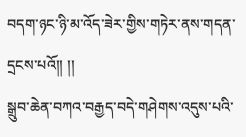བདག་ཉང་ཉི་མ་འོད་ཟེར་གྱིས་གཏེར་ནས་གདན་དྲངས་པའོ།། །།
སྒྲུབ་ཆེན་བཀའ་བརྒྱད་བདེ་གཤེགས་འདུས་པའི་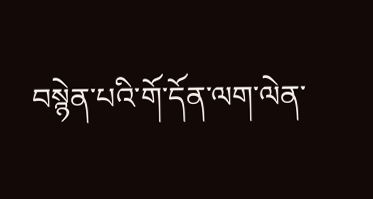བསྙེན་པའི་གོ་དོན་ལག་ལེན་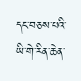དང་བཅས་པའི་ཡི་གེ་རིན་ཆེན་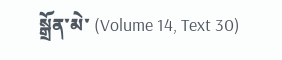སྒྲོན་མེ་ (Volume 14, Text 30)